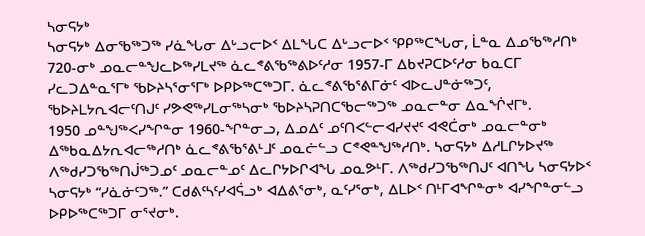ᓴᓂᕋᔭᒃ
ᓴᓂᕋᔭᒃ ᐃᓂᖃᖅᑐᖅ ᓯᓈᖓᓂ ᐃᒡᓗᓕᐅᑉ ᐃᒪᖓᑕ ᐃᒡᓗᓕᐅᑉ ᕿᑭᖅᑕᖓᓂ, ᒫᓐᓇ ᐃᓄᖃᖅᓱᑎᒃ 720-ᓂᒃ ᓄᓇᓕᓐᖑᓚᐅᖅᓯᒪᔪᖅ ᓈᓚᕝᕕᖃᖅᕕᐅᑦᓱᓂ 1957-ᒥ ᐃᑲᔪᕈᑕᐅᑦᓱᓂ ᑲᓇᑕᒥ ᓯᓚᑐᐃᓐᓇᕐᒥᒃ ᖃᐅᔨᓴᕐᓂᕐᒥᒃ ᐅᑭᐅᖅᑕᖅᑐᒥ. ᓈᓚᕝᕕᖃᕐᕕᒥᓃᑦ ᐊᐅᓚᒍᓐᓃᖅᑐᑦ, ᖃᐅᔨᒪᔭᕆᐊᓕᑦᑎᒍᑦ ᓯᕗᕙᖅᓯᒪᓂᖅᓴᓂᒃ ᖃᐅᔨᓴᕈᑎᑕᖃᓕᖅᑐᖅ ᓄᓇᓕᓐᓂ ᐃᓇᖐᔪᒥᒃ.
1950 ᓄᓐᖑᖅᐸᓯᖏᓐᓂ 1960-ᖏᓐᓂᓗ, ᐃᓄᐃᑦ ᓄᑦᑎᐸᓪᓕᐊᓯᔪᔪᑦ ᐊᕙᑖᓂᒃ ᓄᓇᓕᓐᓂᒃ ᐃᖅᑲᓇᐃᔭᕆᐊᓕᖅᓱᑎᒃ ᓈᓚᕝᕕᖃᕐᕕᒻᒧᑦ ᓄᓇᓖᓪᓗ ᑕᕝᕙᓐᖑᖅᓱᑎᒃ. ᓴᓂᕋᔭᒃ ᐃᓱᒪᒋᔭᐅᔪᖅ ᐱᖅᑯᓯᑐᖃᖅᑎᒎᖅᑐᓄᑦ ᓄᓇᓕᓐᓄᑦ ᐃᓚᒋᔭᐅᒋᐊᖓ ᓄᓇᕗᒻᒥ. ᐱᖅᑯᓯᑐᖃᖅᑎᒍᑦ ᐊᑎᖓ ᓴᓂᕋᔭᐅᑉ ᓴᓂᕋᔭᒃ “ᓯᓈᓃᑦᑐᖅ.” ᑕᑯᕕᑦᓴᑦᓯᐊᕌᓗᒃ ᐊᐃᕕᕐᓂᒃ, ᓇᑦᓯᕐᓂᒃ, ᐃᒪᐅᑉ ᑎᒻᒥᐊᖏᓐᓂᒃ ᐊᓯᖏᓐᓂᓪᓗ ᐅᑭᐅᖅᑕᖅᑐᒥ ᓂᕐᔪᓂᒃ.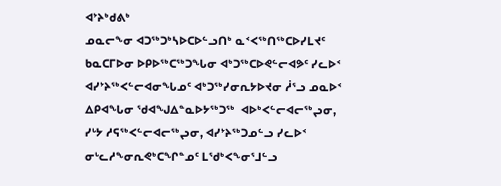ᐊᔾᔨᒃᑯᕕᒃ
ᓄᓇᓕᖕᓂ ᐊᑐᖅᑐᒃᓴᐅᑕᐅᓪᓗᑎᒃ ᓇᑉᐸᖅᑎᖅᑕᐅᓯᒪᔪᑦ ᑲᓇᑕᒥᐅᓂ ᐅᑭᐅᖅᑕᖅᑐᖓᓂ ᐊᒃᑐᖅᑕᐅᕙᓪᓕᐊᕗᑦ ᓯᓚᐅᑉ ᐊᓯᔾᔨᖅᐸᓪᓕᐊᓂᖓᓄᑦ ᐊᒃᑐᖅᓯᓂᕆᔭᐅᔪᓂ ᓲᕐᓗ ᓄᓇᐅᑉ ᐃᑭᐊᖓᓂ ᖁᐊᖑᐃᓐᓇᐅᔭᖅᑐᖅ  ᐊᐅᒃᐸᓪᓕᐊᓕᖅᖢᓂ, ᓯᒡᔭ ᓱᕋᖅᐸᓪᓕᐊᓕᖅᖢᓂ, ᐊᓯᔾᔨᖅᑐᓄᓪᓗ ᓯᓚᐅᑉ ᓂᒡᓚᓱᖕᓂᕆᕙᒃᑕᖏᓐᓄᑦ ᒪᖁᒃᐸᖕᓂᕐᒧᓪᓗ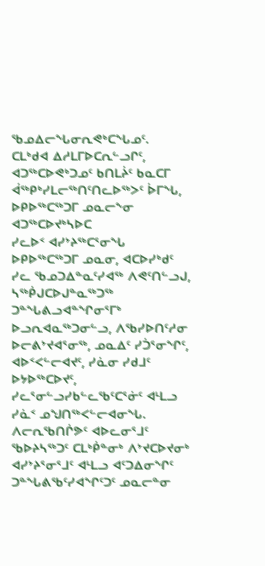ᖃᓄᐃᓕᖓᓂᕆᕙᒃᑕᖓᓄᑦ.  ᑕᒪᒃᑯᐊ ᐃᓱᒪᒥᐅᑕᕆᓪᓗᒋᑦ, ᐊᑐᖅᑕᐅᕙᒃᑐᓄᑦ ᑲᑎᒪᔩᑦ ᑲᓇᑕᒥ ᐋᖅᑭᒃᓯᒪᓕᖅᑎᑦᑎᓚᐅᖅᐳᑦ ᐆᒥᖓ, ᐅᑭᐅᖅᑕᖅᑐᒥ ᓄᓇᓕᖕᓂ ᐊᑐᖅᑕᐅᔪᒃᓴᐅᑕ
ᓯᓚᐅᑉ ᐊᓯᔾᔨᖅᑕᕐᓂᖓ ᐅᑭᐅᖅᑕᖅᑐᒥ ᓄᓇᓂ, ᐊᑕᐅᓯᒃᑯᑦ ᓯᓚ ᖃᓄᑐᐃᓐᓇᑦᓯᐊᖅ ᐱᕙᑦᑎᓪᓗᒍ, ᓴᖅᑮᒍᑕᐅᒍᓐᓇᖅᑐᖅ ᑐᓐᖓᕕᓗᐊᓐᖏᓂᕐᒥᒃ ᐅᓗᕆᐊᓇᖅᑐᓂᓪᓗ, ᐱᖃᓯᐅᑎᑦᓱᓂ ᐅᓕᕕᔾᔪᐊᕐᓂᖅ, ᓄᓇᐃᑦ ᓯᑑᕐᓂᖏᑦ, ᐊᐅᑉᐸᓪᓕᐊᔪᑦ, ᓯᓈᓂ ᓯᑯᒧᑦ ᐅᔭᐅᖅᑕᐅᔪᑦ, ᓯᓚᕐᓂᓪᓗᓯᑲᓪᓚᖃᑦᑕᕐᓃᑦ ᐊᒻᒪᓗ ᓯᓈᑉ ᓄᖑᑎᖅᐸᓪᓕᐊᓂᖓ. ᐱᓕᕆᖃᑎᒌᕗᑦ ᐊᐅᓚᓂᕐᒧᑦ ᖃᐅᔨᓴᖅᑐᑦ ᑕᒪᒃᑮᓐᓂᒃ ᐱᔾᔪᑕᐅᔪᓂᒃ ᐊᓯᔾᔨᕐᓂᕐᒧᑦ ᐊᒻᒪᓗ ᐊᑦᑐᐃᓂᖏᑦ ᑐᓐᖓᕕᖃᑦᓯᐊᖏᑦᑐᑦ ᓄᓇᓕᓐᓂ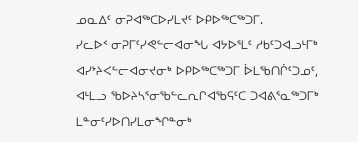ᓄᓇᐃᑦ ᓂᕈᐊᖅᑕᐅᓯᒪᔪᑦ ᐅᑭᐅᖅᑕᖅᑐᒥ.
ᓯᓚᐅᑉ ᓂᕈᒥᑦᓯᕙᓪᓕᐊᓂᖓ ᐊᔭᐅᕐᒪᑦ ᓱᑲᑦᑐᐊᓗᒻᒥᒃ ᐊᓯᔾᔨᐸᓪᓕᐊᓂᔪᓂᒃ ᐅᑭᐅᖅᑕᖅᑐᒥ ᐆᒪᖃᑎᒌᑦᑐᓄᑦ, ᐊᒻᒪᓗ ᖃᐅᔨᓴᕐᓂᖃᓪᓚᕆᒋᐊᖃᕋᑦᑕ ᑐᐊᕕᕐᓇᖅᑐᒥᒃ ᒪᓐᓂᑦᓯᐅᑎᓯᒪᓂᖏᓐᓂᒃ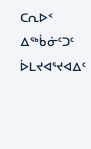ᑕᕆᐅᑉ ᐃᖅᑳᓃᑦᑐᑦ ᐆᒪᔪᐊᕐᔪᐊᐃᑦ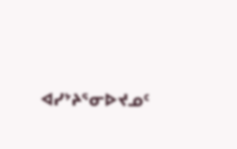ᐊᓯᔾᔨᕐᓂᐅᔪᓄᑦ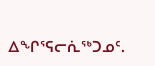ᐃᖏᕐᕋᓕᕇᖅᑐᓄᑦ.